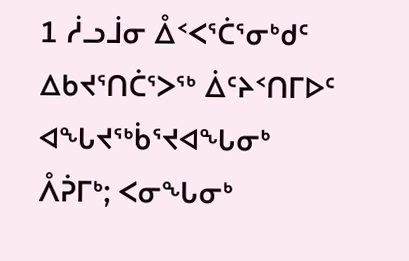1 ᓲᓗᒨᓂ ᐂᑉᐸᕐᑖᕐᓂᒃᑯᑦ ᐃᑲᔪᕐᑎᑖᕐᐳᖅ ᐄᑦᔨᑉᑎᒥᐅᑦ ᐊᖓᔪᖅᑳᕐᔪᐊᖓᓂᒃ ᐰᕉᒥᒃ; ᐸᓂᖓᓂᒃ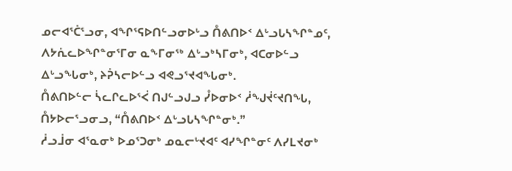ᓄᓕᐊᕐᑖᕐᓗᓂ, ᐊᖏᕐᕋᐅᑎᓪᓗᓂᐅᒡᓗ ᑍᕕᑎᐅᑉ ᐃᒡᓗᒐᓴᖏᓐᓄᑦ, ᐱᔭᕇᓚᐅᖏᓐᓂᕐᒥᓂ ᓇᖕᒥᓂᖅ ᐃᒡᓗᒃᓴᒥᓂᒃ, ᐊᑕᓂᐅᓪᓗ ᐃᒡᓗᖓᓂᒃ, ᔨᕉᓴᓕᐅᓪᓗ ᐊᕙᓗᕐᔪᐊᖓᓂᒃ.
ᑍᕕᑎᐅᓪᓕ ᓵᓚᒋᓚᐅᕐᐹ ᑎᒍᓪᓗᒍᓗ ᓮᐅᓂᐅᑉ ᓲᖑᔫᑦᔪᑎᖓ, ᑍᔭᐅᓕᕐᓗᓂᓗ, “ᑍᕕᑎᐅᑉ ᐃᒡᓗᒐᓴᖏᓐᓂᒃ.”
ᓲᓗᒨᓂ ᐊᕐᓇᓂᒃ ᐅᓄᕐᑐᓂᒃ ᓄᓇᓕᒡᔪᐊᑦ ᐊᓯᖏᓐᓂᑦ ᐱᓯᒪᔪᓂᒃ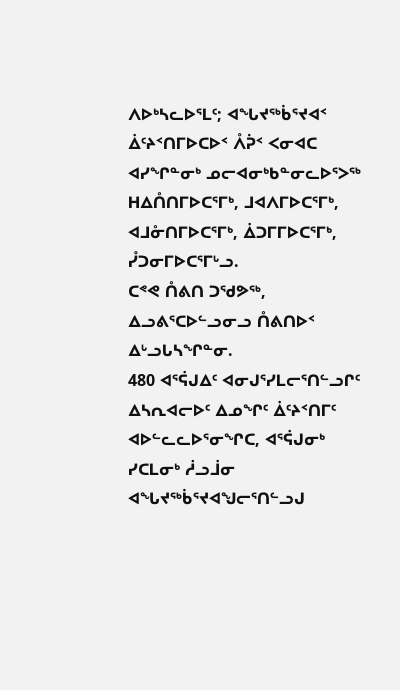ᐱᐅᒃᓴᓚᐅᕐᒪᑦ; ᐊᖓᔪᖅᑳᕐᔪᐊᑉ ᐄᑦᔨᑉᑎᒥᐅᑕᐅᑉ ᐰᕉᑉ ᐸᓂᐊᑕ ᐊᓯᖏᓐᓂᒃ ᓄᓕᐊᓂᒃᑲᓐᓂᓚᐅᕐᐳᖅ ᕼᐃᑍᑎᒥᐅᑕᕐᒥᒃ, ᒧᐊᐱᒥᐅᑕᕐᒥᒃ, ᐊᒧᓁᑎᒥᐅᑕᕐᒥᒃ, ᐄᑐᒥᒥᐅᑕᕐᒥᒃ, ᓮᑐᓂᒥᐅᑕᕐᒥᒡᓗ.
ᑕᕝᕙ ᑍᕕᑎ ᑐᖁᕗᖅ, ᐃᓗᕕᕐᑕᐅᓪᓗᓂᓗ ᑍᕕᑎᐅᑉ ᐃᒡᓗᒐᓴᖏᓐᓂ.
480 ᐊᕐᕌᒍᐃᑦ ᐊᓂᒍᕐᓯᒪᓕᕐᑎᓪᓗᒋᑦ ᐃᓴᕆᐊᓕᐅᑦ ᐃᓄᖏᑦ ᐄᑦᔨᑉᑎᒥᑦ ᐊᐅᓪᓚᓚᐅᕐᓂᖏᑕ, ᐊᕐᕌᒍᓂᒃ ᓯᑕᒪᓂᒃ ᓲᓗᒨᓂ ᐊᖓᔪᖅᑳᕐᔪᐊᖑᓕᕐᑎᓪᓗᒍ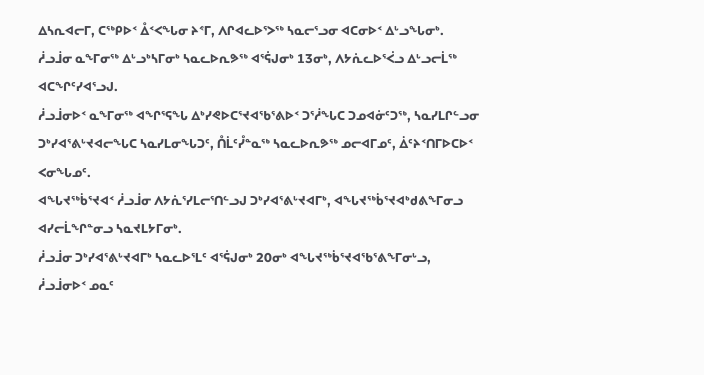ᐃᓴᕆᐊᓕᒥ, ᑕᖅᑭᐅᑉ ᐂᑉᐸᖓᓂ ᔨᕝᒥ, ᐱᒋᐊᓚᐅᕐᐳᖅ ᓴᓇᓕᕐᓗᓂ ᐊᑕᓂᐅᑉ ᐃᒡᓗᖓᓂᒃ.
ᓲᓗᒨᓂ ᓇᖕᒥᓂᖅ ᐃᒡᓗᒃᓴᒥᓂᒃ ᓴᓇᓚᐅᕆᕗᖅ ᐊᕐᕌᒍᓂᒃ 13ᓂᒃ, ᐱᔭᕇᓚᐅᕐᐹᓗ ᐃᒡᓗᓕᒫᖅ ᐊᑕᖏᑦᓯᐊᕐᓗᒍ.
ᓲᓗᒨᓂᐅᑉ ᓇᖕᒥᓂᖅ ᐊᖏᕐᕋᖓ ᐃᒃᓯᕙᐅᑕᕐᔪᐊᖃᕐᕕᐅᑉ ᑐᕐᓲᖓᑕ ᑐᓄᐊᓃᑦᑐᖅ, ᓴᓇᓯᒪᒋᓪᓗᓂ ᑐᒃᓯᐊᕐᕕᒡᔪᐊᓕᖓᑕ ᓴᓇᓯᒪᓂᖓᑐᑦ, ᑍᒫᑦᓮᓐᓇᖅ ᓴᓇᓚᐅᕆᕗᖅ ᓄᓕᐊᒥᓄᑦ, ᐄᑦᔨᑉᑎᒥᐅᑕᐅᑉ ᐸᓂᖓᓄᑦ.
ᐊᖓᔪᖅᑳᕐᔪᐊᑉ ᓲᓗᒨᓂ ᐱᔭᕇᕐᓯᒪᓕᕐᑎᓪᓗᒍ ᑐᒃᓯᐊᕐᕕᒡᔪᐊᒥᒃ, ᐊᖓᔪᖅᑳᕐᔪᐊᒃᑯᕕᖕᒥᓂᓗ ᐊᓯᓕᒫᖏᓐᓂᓗ ᓴᓇᔪᒪᔭᒥᓂᒃ.
ᓲᓗᒨᓂ ᑐᒃᓯᐊᕐᕕᒡᔪᐊᒥᒃ ᓴᓇᓚᐅᕐᒪᑦ ᐊᕐᕌᒍᓂᒃ 20ᓂᒃ ᐊᖓᔪᖅᑳᕐᔪᐊᖃᕐᕕᖕᒥᓂᒡᓗ,
ᓲᓗᒨᓂᐅᑉ ᓄᓇᑦ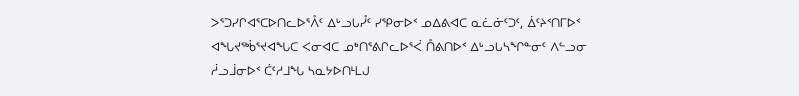ᐳᕐᑐᓯᒋᐊᕐᑕᐅᑎᓚᐅᕐᐰᑦ ᐃᒡᓗᒐᓮᑦ ᓯᕿᓂᐅᑉ ᓄᐃᕕᐊᑕ ᓇᓛᓃᑦᑐᑦ, ᐄᑦᔨᑉᑎᒥᐅᑉ ᐊᖓᔪᖅᑳᕐᔪᐊᖓᑕ ᐸᓂᐊᑕ ᓄᒃᑎᕐᕕᒋᓚᐅᕐᐹ ᑍᕕᑎᐅᑉ ᐃᒡᓗᒐᓴᖏᓐᓂᑦ ᐱᓪᓗᓂ ᓲᓗᒨᓂᐅᑉ ᑖᑦᓱᒧᖓ ᓴᓇᔭᐅᑎᒻᒪᒍ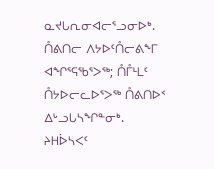ᓇᔪᒐᕆᓂᐊᓕᕐᓗᓂᐅᒃ.
ᑍᕕᑎᓕ ᐱᔭᐅᑦᑍᓕᕕᖕᒥ ᐊᖏᕐᕋᖃᕐᐳᖅ; ᑍᒤᒻᒪᑦ ᑍᔭᐅᓕᓚᐅᕐᐳᖅ ᑍᕕᑎᐅᑉ ᐃᒡᓗᒐᓴᖏᓐᓂᒃ.
ᔨᕼᐆᓴᐸᑦ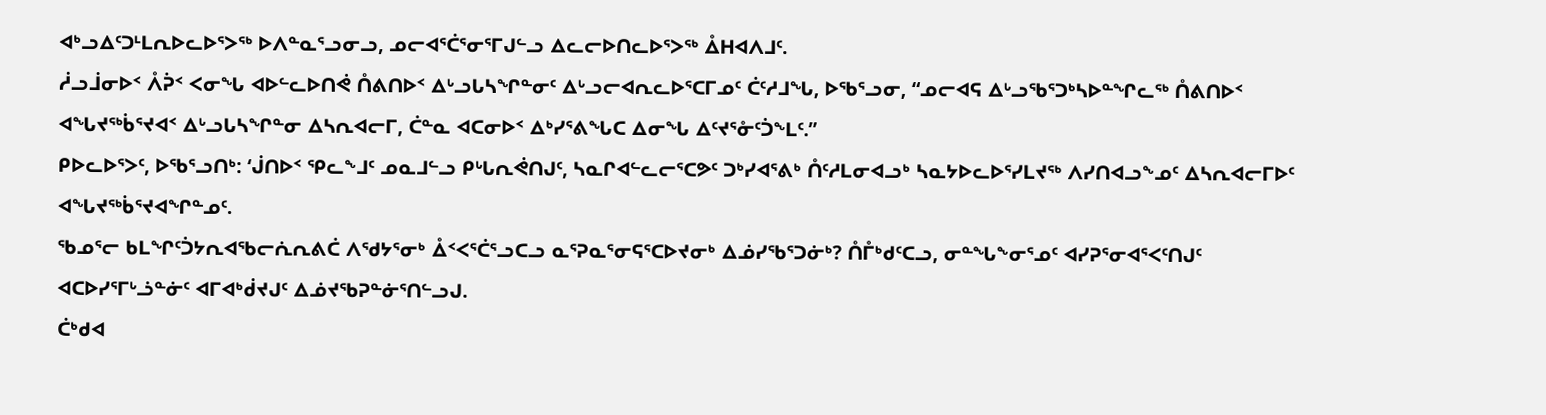ᐊᒃᓗᐃᑦᑐᒻᒪᕆᐅᓚᐅᕐᐳᖅ ᐅᐱᓐᓇᕐᓗᓂᓗ, ᓄᓕᐊᕐᑖᕐᓂᕐᒥᒍᓪᓗ ᐃᓚᓕᐅᑎᓚᐅᕐᐳᖅ ᐂᕼᐊᐱᒧᑦ.
ᓲᓗᒨᓂᐅᑉ ᐰᕉᑉ ᐸᓂᖓ ᐊᐅᓪᓚᐅᑎᕚ ᑍᕕᑎᐅᑉ ᐃᒡᓗᒐᓴᖏᓐᓂᑦ ᐃᒡᓗᓕᐊᕆᓚᐅᕐᑕᒥᓄᑦ ᑖᑦᓱᒧᖓ, ᐅᖃᕐᓗᓂ, “ᓄᓕᐊᕋ ᐃᒡᓗᖃᕐᑐᒃᓴᐅᓐᖏᓚᖅ ᑍᕕᑎᐅᑉ ᐊᖓᔪᖅᑳᕐᔪᐊᑉ ᐃᒡᓗᒐᓴᖏᓐᓂ ᐃᓴᕆᐊᓕᒥ, ᑖᓐᓇ ᐊᑕᓂᐅᑉ ᐃᒃᓯᕐᕕᖓᑕ ᐃᓂᖓ ᐃᑦᔪᕐᓁᑦᑑᖕᒪᑦ.”
ᑭᐅᓚᐅᕐᐳᑦ, ᐅᖃᕐᓗᑎᒃ: ‘ᒎᑎᐅᑉ ᕿᓚᖕᒧᑦ ᓄᓇᒧᓪᓗ ᑭᒡᒐᕆᕚᑎᒍᑦ, ᓴᓇᒋᐊᓪᓚᓕᕐᑕᕗᑦ ᑐᒃᓯᐊᕐᕕᒃ ᑍᑦᓱᒪᓂᐊᓗᒃ ᓴᓇᔭᐅᓚᐅᕐᓯᒪᔪᖅ ᐱᓯᑎᐊᓗᖕᓄᑦ ᐃᓴᕆᐊᓕᒥᐅᑦ ᐊᖓᔪᖅᑳᕐᔪᐊᖏᓐᓄᑦ.
ᖃᓄᕐᓕ ᑲᒪᖏᑦᑑᔭᕆᐊᖃᓕᕇᕆᕕᑖ ᐱᖁᔭᕐᓂᒃ ᐂᑉᐸᕐᑖᕐᓗᑕᓗ ᓇᕐᕈᓇᕐᓂᕋᕐᑕᐅᔪᓂᒃ ᐃᓅᓯᖃᕐᑐᓃᒃ? ᑍᒤᒃᑯᑦᑕᓗ, ᓂᓐᖓᖕᓂᕐᓄᑦ ᐊᓯᕈᕐᓂᐊᕐᐸᑦᑎᒍᑦ ᐊᑕᐅᓯᕐᒥᒡᓘᓐᓃᑦ ᐊᒥᐊᒃᑰᔪᒍᑦ ᐃᓅᔪᖃᕈᓐᓃᕐᑎᓪᓗᒍ.
ᑖᒃᑯᐊ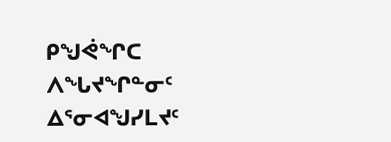ᑭᖑᕚᖏᑕ ᐱᖓᔪᖏᓐᓂᑦ ᐃᕐᓂᐊᖑᓯᒪᔪᑦ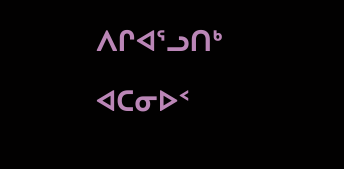ᐱᒋᐊᕐᓗᑎᒃ ᐊᑕᓂᐅᑉ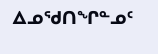ᐃᓄᖁᑎᖏᓐᓄᑦ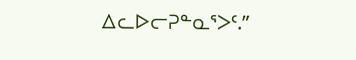ᐃᓚᐅᓕᕈᓐᓇᕐᐳᑦ.”